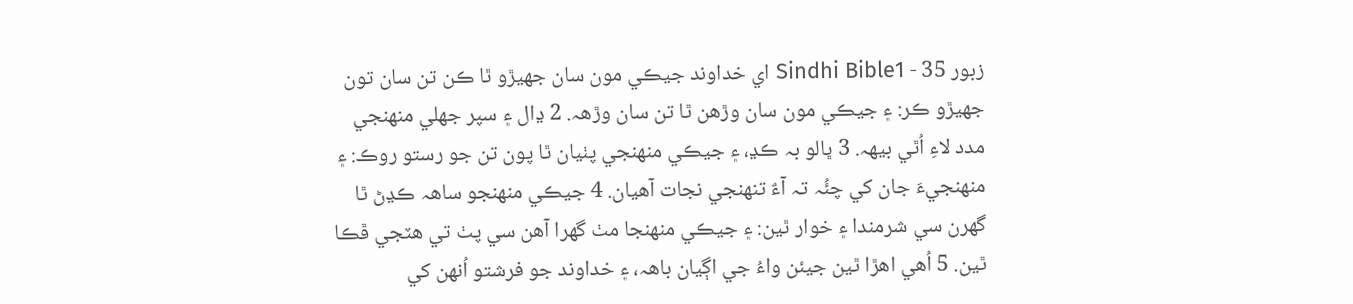زبور 35 - Sindhi Bible1 اي خداوند جيڪي مون سان جهيڙو ٿا ڪن تن سان تون جهيڙو ڪر: ۽ جيڪي مون سان وڙهن ٿا تن سان وڙهہ. 2 ڍال ۽ سپر جهلي منهنجي مدد لاءِ اُٿي بيهہ. 3 ڀالو بہ ڪڍ، ۽ جيڪي منهنجي پٺيان ٿا پون تن جو رستو روڪ: ۽ منهنجيءَ جان کي چئُہ تہ آءٌ تنهنجي نجات آهيان. 4 جيڪي منهنجو ساهہ ڪڍڻ ٿا گهرن سي شرمندا ۽ خوار ٿين: ۽ جيڪي منهنجا مٺ گهرا آهن سي پٺ تي هٽجي ڦڪا ٿين. 5 اُهي اهڙا ٿين جيئن واءُ جي اڳيان باهہ، ۽ خداوند جو فرشتو اُنهن کي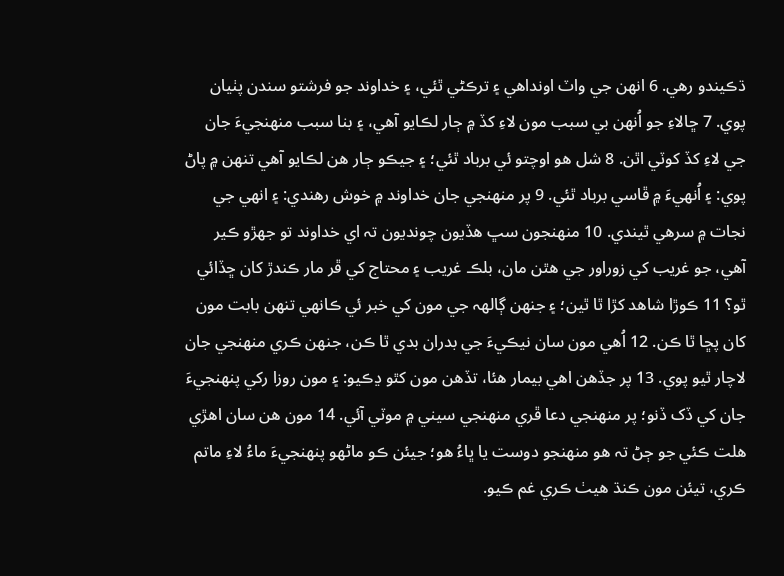ڌڪيندو رهي. 6 انهن جي واٽ اونداهي ۽ ترڪڻي ٿئي، ۽ خداوند جو فرشتو سندن پٺيان پوي. 7 ڇالاءِ جو اُنهن بي سبب مون لاءِ کڏ ۾ ڄار لڪايو آهي، ۽ بنا سبب منهنجيءَ جان جي لاءِ کڏ کوٽي اٿن. 8 شل هو اوچتو ئي برباد ٿئي؛ ۽ جيڪو ڄار هن لڪايو آهي تنهن ۾ پاڻ پوي: ۽ اُنهيءَ ۾ ڦاسي برباد ٿئي. 9 پر منهنجي جان خداوند ۾ خوش رهندي: ۽ انهي جي نجات ۾ سرهي ٿيندي. 10 منهنجون سڀ هڏيون چونديون تہ اي خداوند تو جهڙو ڪير آهي، جو غريب کي زوراور جي هٿن مان، بلڪ غريب ۽ محتاج کي ڦر مار ڪندڙ کان ڇڏائي ٿو؟ 11 ڪوڙا شاهد کڙا ٿا ٿين؛ ۽ جنهن ڳالهہ جي مون کي خبر ئي ڪانهي تنهن بابت مون کان پڇا ٿا ڪن. 12 اُهي مون سان نيڪيءَ جي بدران بدي ٿا ڪن، جنهن ڪري منهنجي جان لاچار ٿيو پوي. 13 پر جڏهن اهي بيمار هئا، تڏهن مون کٿو ڍڪيو: ۽ مون روزا رکي پنهنجيءَ جان کي ڏک ڏنو؛ پر منهنجي دعا ڦري منهنجي سيني ۾ موٽي آئي. 14 مون هن سان اهڙي هلت ڪئي جو ڄڻ تہ هو منهنجو دوست يا ڀاءُ هو؛ جيئن ڪو ماڻهو پنهنجيءَ ماءُ لاءِ ماتم ڪري، تيئن مون ڪنڌ هيٺ ڪري غم ڪيو.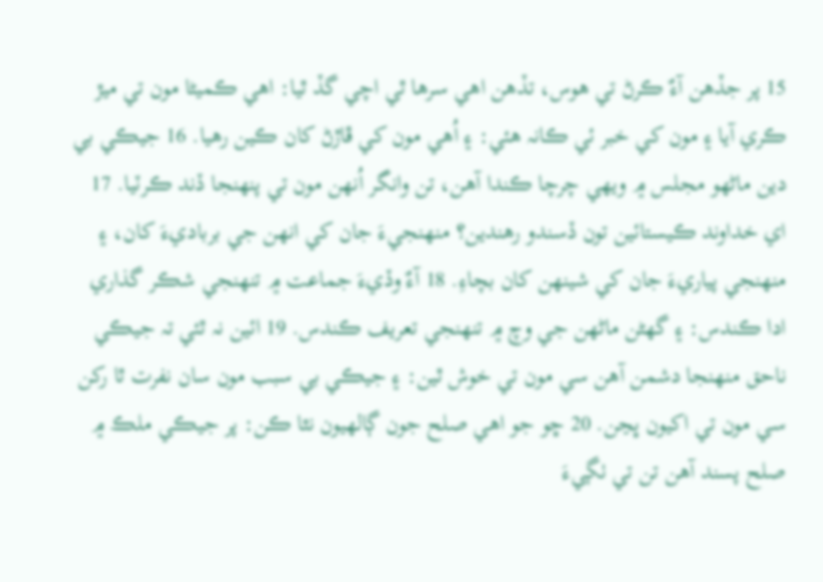15 پر جڏهن آءٌ ڪرڻ تي هوس، تڏهن اهي سرها ٿي اچي گڏ ٿيا: اهي ڪميڻا مون تي ميڙ ڪري آيا ۽ مون کي خبر ئي ڪانہ هئي: ۽ اُهي مون کي ڦاڙڻ کان ڪين رهيا. 16 جيڪي بي دين ماڻهو مجلس ۾ ويهي چرچا ڪندا آهن، تن وانگر اُنهن مون تي پنهنجا ڏند ڪرٽيا. 17 اي خداوند ڪيستائين تون ڏسندو رهندين؟ منهنجيءَ جان کي انهن جي برباديءَ کان، ۽ منهنجي پياريءَ جان کي شينهن کان بچاءِ. 18 آءٌ وڏيءَ جماعت ۾ تنهنجي شڪر گذاري ادا ڪندس: ۽ گهڻن ماڻهن جي وچ ۾ تنهنجي تعريف ڪندس. 19 ائين نہ ٿئي تہ جيڪي ناحق منهنجا دشمن آهن سي مون تي خوش ٿين: ۽ جيڪي بي سبب مون سان نفرت ٿا رکن سي مون تي اکيون ڀڃن. 20 ڇو جو اهي صلح جون ڳالهيون نٿا ڪن: پر جيڪي ملڪ ۾ صلح پسند آهن تن تي ٺڳيءَ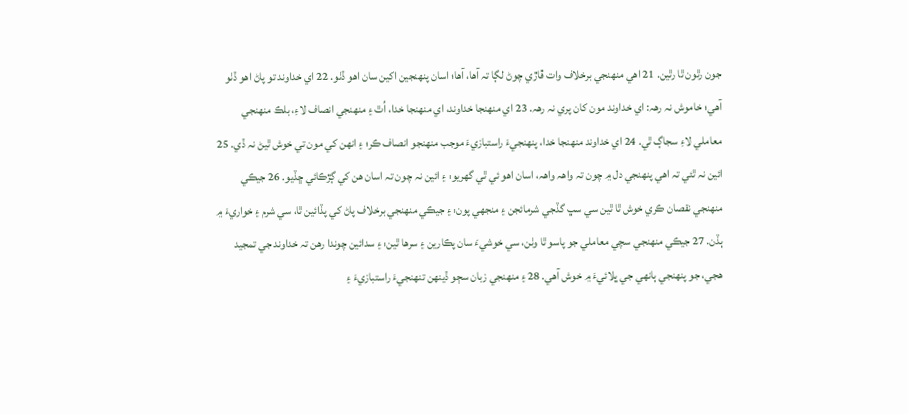جون رٿون ٿا رٿين. 21 اهي منهنجي برخلاف وات ڦاڙي چوڻ لڳا تہ آها، آها؛ اسان پنهنجين اکين سان اهو ڏٺو. 22 اي خداوند تو پاڻ اهو ڏٺو آهي؛ خاموش نہ رهہ: اي خداوند مون کان پري نہ رهہ. 23 اي منهنجا خداوند، اي منهنجا خدا، اُٿ ۽ منهنجي انصاف لاءِ، بلڪ منهنجي معاملي لاءِ سجاڳ ٿي. 24 اي خداوند منهنجا خدا، پنهنجيءَ راستبازيءَ موجب منهنجو انصاف ڪر؛ ۽ انهن کي مون تي خوش ٿيڻ نہ ڏي. 25 ائين نہ ٿئي تہ اهي پنهنجي دل ۾ چون تہ واهہ واهہ، اسان اهو ئي ٿي گهريو: ۽ ائين نہ چون تہ اسان هن کي ڳڙڪائي ڇڏيو. 26 جيڪي منهنجي نقصان ڪري خوش ٿا ٿين سي سڀ گڏجي شرمائجن ۽ منجهي پون: ۽ جيڪي منهنجي برخلاف پاڻ کي پڏائين ٿا، سي شرم ۽ خواريءَ ۾ ٻڏن. 27 جيڪي منهنجي سچي معاملي جو پاسو ٿا وٺن، سي خوشيءَ سان پڪارين ۽ سرها ٿين: ۽ سدائين چوندا رهن تہ خداوند جي تمجيد هجي، جو پنهنجي ٻانهي جي ڀلائيءَ ۾ خوش آهي. 28 ۽ منهنجي زبان سڄو ڏينهن تنهنجيءَ راستبازيءَ ۽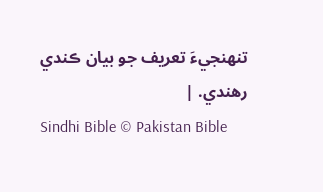تنهنجيءَ تعريف جو بيان ڪندي رهندي. |
Sindhi Bible © Pakistan Bible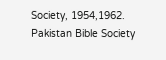Society, 1954,1962.
Pakistan Bible Society